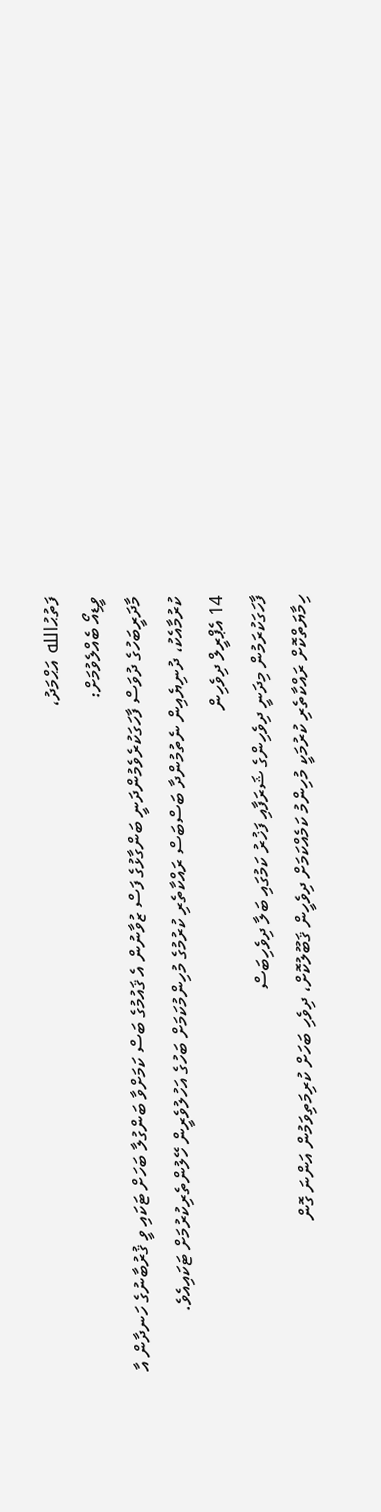ފަތުޙުالله އަޙްމަދު،
ވީޑިއޯ ބެއްލެވުމަށް:
މާދަރީބަހުގެ ދުވަސް ފާހަގަކުރެވެމުންދަނީ ބަންގާޅުގެ ފަސް ޒުވާނުން އެ ޤައުމުގެ ބަސް ކަމަށްވާ ބަންގުލާ ބަހަށް ޓަކައި ވީ ޤުރުބާނުގެ ހަނދާން އާ ކުރުމާއެކު، ދުނިޔެއިން ނެތުމުންދާ ބަސްބަސް ރައްކާތެރި ކުރުމުގެ މުހިންމުކަމަށް ބަހުގެ އަހުލުވެރީން ހޭލުންތެރިކުރުމަށް ޓަކައިއެވެ.
14 އެޕްރީލް ދިވެހިން
ފާހަގަކުރަމުން މިދަނީ ދިވެހިންގެ ޝަރަފާއި ފަޚުރު ކަމުގައި ބަލާ ދިވެހިބަސް
ހިމާޔަތްކޮށް ރައްކާތެރި ކުރުމަކީ މުހިންމު ކަމެއްކަމަށް ދިވެހީން ޤަބޫލުކޮށް، ދިވެހި ބަހަށް ކުރިމަތިވަމުން އަންނަ ގޮން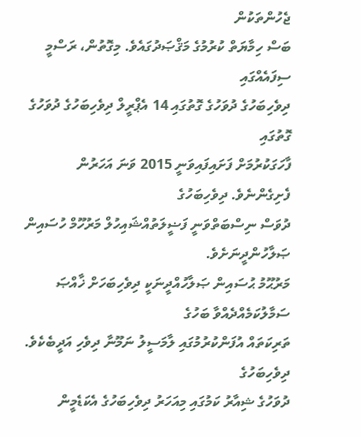ޖެހުންތަކުން
ބަސް ހިމާޔަތް ކުރުމުގެ މަޤްޞަދުގައެވެ. މިގޮތުން، ރަސްމީ ސިފައެއްގައި
ދިވެހިބަހުގެ ދުވަހުގެ ގޮތުގައި 14 އެޕްރީލް ދިވެހިބަހުގެ ދުވަހުގެ ގޮތުގައި
ފާހަގަކުރުމަށް ފަށައިފައިވަނީ 2015 ވަނަ އަހަރުން ފެށިގެންނެވެ. ދިވެހިބަހުގެ
ދުވަސް ނިސްބަތްވަނީ ފަޟީލަތުއްޝައިހުލް މަރުހޫމް ހުސައިން ޞަލާހުންދީނަށެވެ.
މަރުޙޫމު ޙުސައިން ޞަލާހުއްދީނަކީ ދިވެހިބަހަށް ޚާއްޞަ ސަމާލުކަމެއްދެއްވާ ބަހުގެ
ތަރިކަތައް އުފަންކުރުމުގައި ލާމަސީލު ނަމޫނާ ދިވެހި އަދީބެކެވެ. ދިވެހިބަހުގެ
ދުވަހުގެ ޝިއާރު ކަމުގައި މިއަހަރު ދިވެހިބަހުގެ އެކަޑެމީން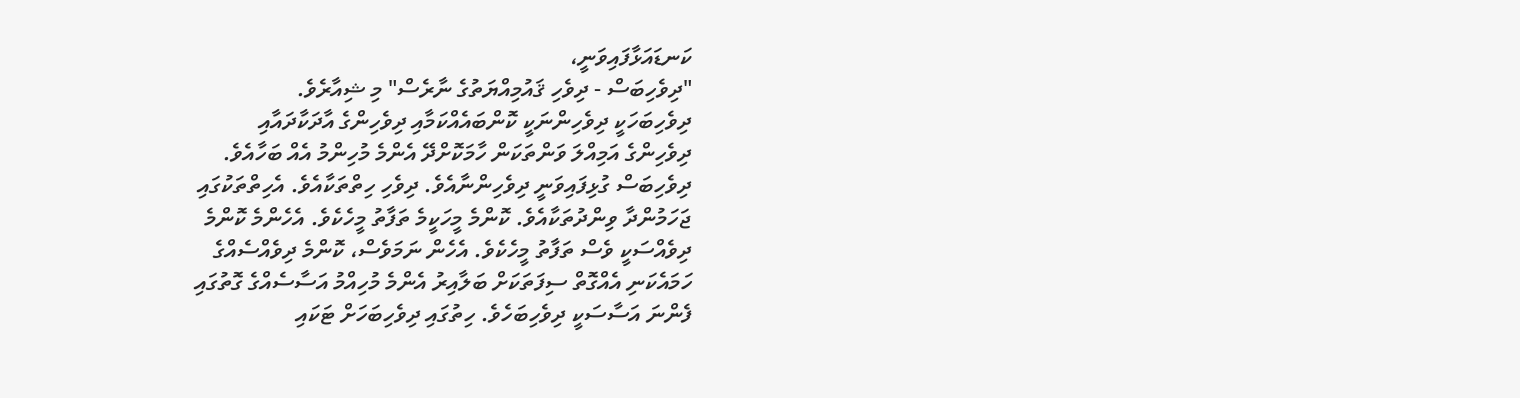ކަނޑައަޅާފައިވަނީ،
"ދިވެހިބަސް - ދިވެހި ޤައުމިއްޔަތުގެ ނާރެސް" މި ޝިއާރެވެ.
ދިވެހިބަހަކީ ދިވެހިންނަކީ ކޮންބައެއްކަމާއި ދިވެހިންގެ އާދަކާދައާއި
ދިވެހިންގެ އަމިއްލަ ވަންތަކަން ހާމަކޮށްދޭ އެންމެ މުހިންމު އެއް ބަހާއެވެ.
ދިވެހިބަސް ގުޅިފައިވަނީ ދިވެހިންނާއެވެ. ދިވެހި ހިތްތަކާއެވެ. އެހިތްތަކުގައި
ޖަހަމުންދާ ވިންދުތަކާއެވެ. ކޮންމެ މީހަކީމެ ތަފާތު މީހެކެވެ. އެހެންމެ ކޮންމެ
ދިވެއްސަކީ ވެސް ތަފާތު މީހެކެވެ. އެހެން ނަމަވެސް، ކޮންމެ ދިވެއްސެއްގެ
ހަމައެކަނި އެއްގޮތް ސިފަތަކަށް ބަލާއިރު އެންމެ މުހިއްމު އަސާސެއްގެ ގޮތުގައި
ފެންނަ އަސާސަކީ ދިވެހިބަހެވެ. ހިތުގައި ދިވެހިބަހަށް ޓަކައި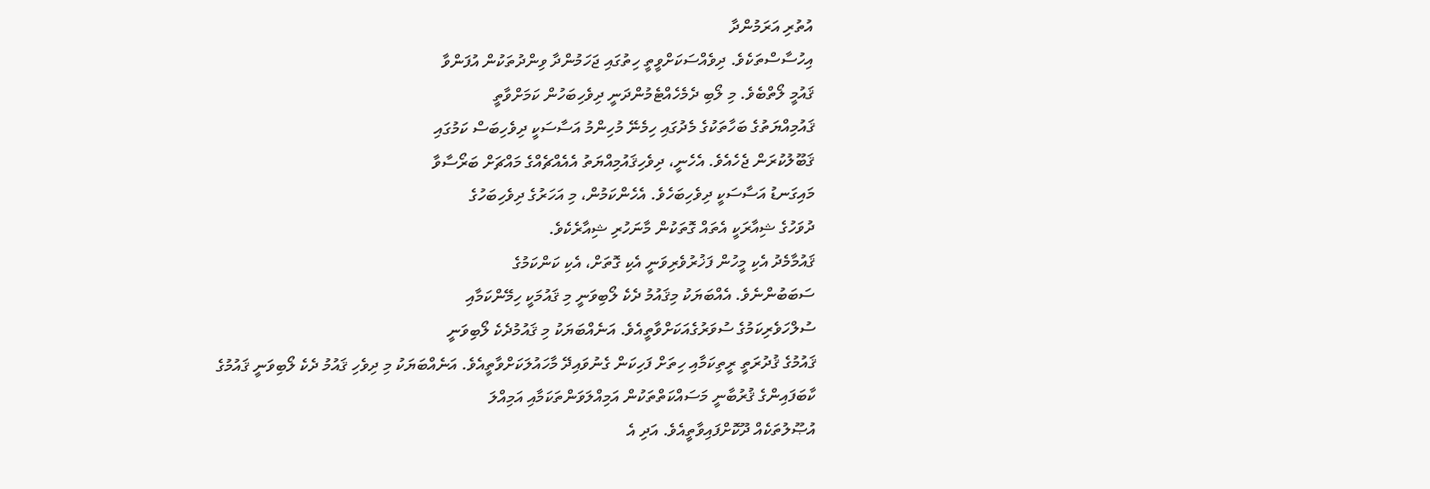އުތުރި އަރަމުންދާ
އިހުސާސްތަކެވެ. ދިވެއްސަކަށްވީތީ ހިތުގައި ޖަހަމުންދާ ވިންދުތަކުން އުފަންވާ
ޤައުމީ ލޯތްބެވެ. މި ލޯބި ދެމެހެއްޓެމުންދަނީ ދިވެހިބަހުން ކަމަށްވާތީ
ޤައުމިއްޔަތުގެ ބަހާތަކުގެ މެދުގައި ހިމެނޭ މުހިންމު އަސާސަކީ ދިވެހިބަސް ކަމުގައި
ޤަބޫލުކުރަން ޖެހެއެވެ. އެހެނީ، ދިވެހިޤައުމިއްޔަތު އެއެއްޗެއްގެ މައްޗަށް ބަރޯސާވާ
މައިގަނޑު އަސާސަކީ ދިވެހިބަހެވެ. އެހެންކަމުން، މި އަހަރުގެ ދިވެހިބަހުގެ
ދުވަހުގެ ޝިއާރަކީ އެތައް ގޮތަކުން މާނަހުރި ޝިއާރެކެވެ.
ޤައުމާމެދު އެކި މީހުން ފަޚުރުވެރިވަނީ އެކި ގޮތަށް، އެކި ކަންކަމުގެ
ސަބަބުންނެވެ. އެއްބަޔަކު މިޤައުމު ދެކެ ލޯބިވަނީ މި ޤައުމަކީ ހިމޭންކަމާއި
ސުލްހަވެރިކަމުގެ ސުވަރުގެއަކަށްވާތީއެވެ. އަނެއްބަޔަކު މި ޤައުމުދެކެ ލޯބިވަނީ
ޤައުމުގެ ޤުދުރަތީ ރީތިކަމާއި ހިތަށް ފަހިކަން ގެނުވައިދޭ މާހައުލަކަށްވާތީއެވެ. އަނެއްބަޔަކު މި ދިވެހި ޤައުމު ދެކެ ލޯބިވަނީ ޤައުމުގެ
ކާބަފައިންގެ ޤުރުބާނީ މަސައްކަތްތަކުން އަމިއްލަވަންތަކަމާއި އަމިއްލަ
އުޞޫލުތަކެއް ދޫކޮށްފައިވާތީއެވެ. އަދި އެ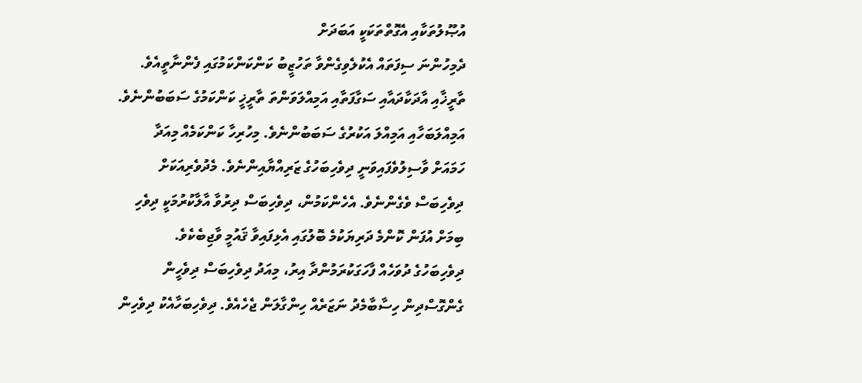އުޞޫލުތަކާއި އެގޮތްތަކަކީ އަބަދަށް
ދެމިހުންނަ ސިފަތައް އެކުލެވިގެންވާ ތަހުޒީބު ކަންކަންކަމުގައި ފެންނާތީއެވެ.
ތާރީޚާއި އާދަކާދައާއި ސަގާފަތާއި އަމިއްލަވަންތަ ތާރީޚީ ކަންކަމުގެ ސަބަބުންނެވެ.
އަމިއްލަބަހާއި އަމިއްލަ އަކުރުގެ ސަބަބުންނެވެ. މިހުރިހާ ކަންކަމެއް މިއަދާ
ހަމައަށް ވާސިލުވެފައިވަނީ ދިވެހިބަހުގެ ޒަރިއްޔާއިންނެވެ. މެދުވެރިއަކަށް
ދިވެހިބަސް ވެގެންނެވެ. އެހެންކަމުން، ދިވެހިބަސް ދިރުވާ އާލާކުރުމަކީ ދިވެހި
ބިމަށް އުފަން ކޮންމެ ދަރިޔަކުމެ ބޮލުގައި އެޅިފައިވާ ޤައުމީ ވާޖިބެކެވެ.
ދިވެހިބަހުގެ ދުވަހެއް ފާހަގަކުރަމުންދާ އިރު، މިއަދު ދިވެހިބަސް ދިވެހީން
ގެންގޮސްދިން ހިސާބާމެދު ނަޒަރެއް ހިންގާލަން ޖެހެއެވެ. ދިވެހިބަހާއެކު ދިވެހިން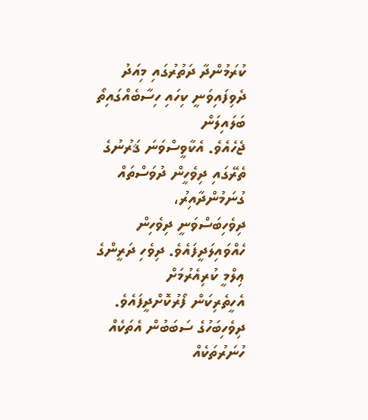ކުރަމުންދާ ދަތުރުގައި މިއަދު ދެވިފައިވަނީ ކިހައި ހިސާބެއްގައިތޯ ބަލައިލަން
ޖެހެއެވެ. އެކާވީސްވަނަ ޤަރުނުގެ ތެރޭގައި ދިވެހީން ދުވަސްތައް ގުނަމުންދާއިރު،
ދިވެހިބަސްވަނީ ދިވެހިން ހެއްވައިލަދީފައެވެ. ދިވެހި ދަރީންގެ ޢިލްމީ ކުރިއެރުމަށް
އެހީތެރިކަން ފޯރުކޮށްދީފައެވެ. ދިވެހިބަހުގެ ސަބަބުން އެތަކެއް ހުނަރުތަކެއް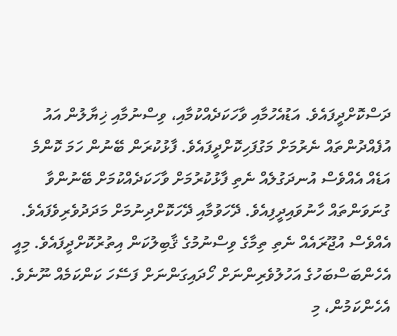ދަސްކޮށްދީފައެވެ. އަޑުއެހުމާއި ވާހަކަދެއްކުމާއި، ވިސްނުމާއި ޚިޔާލުން އައު
އުފެއްދުންތައް ނެރުމަށް މަގުފަހިކޮށްދީފައެވެ. ފާޅުކުރަން ބޭނުން ހަމަ ކޮންމެ
އަޑެއް އެއްވެސް އުނދަގުލެއް ނެތި ފާޅުކުރުމަށް ވާހަކަދެއްކުމަށް ބޭނުންވާ
ގުނަވަންތައް ހާނުވައިދީފިއެވެ. ދޭހަވުމާއި ދޭހަކޮށްދިނުމަށް މަދަދުވެރިވެފައެވެ.
އެއްވެސް އުޖޫރައެއް ނެތި ތިމާގެ ވިސްނުމުގެ ޤާބިލުކަން އިތުރުކޮށްދީފައެވެ. މިއީ
އެހެންބަސްބަހުގެ އަހުލުވެރިންނަށް ހޯދައިގަންނަށް ފަސޭހަ ކަންކަމެއް ނޫނެވެ.
އެހެންކަމުން، މި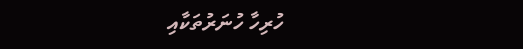ހުރިހާ ހުނަރުތަކާއި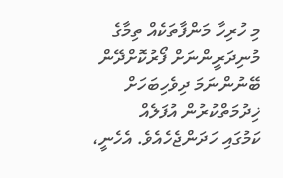މި ހުރިހާ މަންފާތަކެއް ތިމާގެ
މުނިދަރީންނަށް ފޯރުކޮށްދޭން ބޭނުންނަމަ ދިވެހިބަހަށް ޚިދުމަތްކުރުން އުފަލެއް
ކަމުގައި ހަދަންޖެހެއެވެ. އެހެނީ،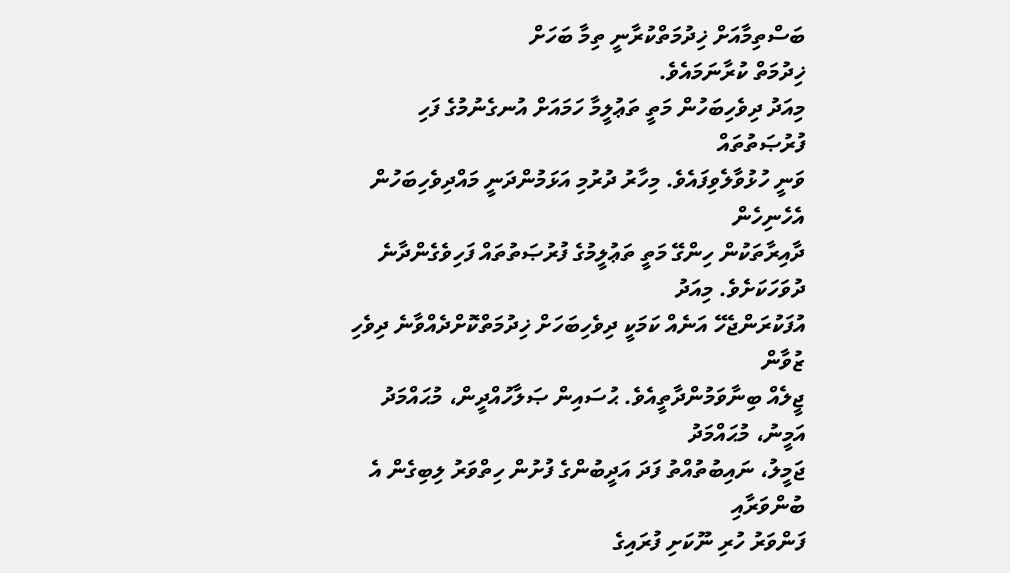ބަސްތިމާއަށް ޚިދުމަތްކުރާނީ ތިމާ ބަހަށް
ޚިދުމަތް ކުރާނަމައެވެ.
މިއަދު ދިވެހިބަހުން މަތީ ތަޢުލީމާ ހަމައަށް އުނގެނުމުގެ ފަހި ފުރުޞަތުތައް
ވަނީ ހުޅުވާލެވިފައެވެ. މިހާރު ދުރުމި އަޅަމުންދަނީ މައްދިވެހިބަހުން އެހެނިހެން
ދާއިރާތަކުން ހިންގޭ މަތީ ތަޢުލީމުގެ ފުރުޞަތުތައް ފަހިވެގެންދާނެ ދުވަހަކަށެވެ. މިއަދު
އުފަކުރަންޖެހޭ އަނެއް ކަމަކީ ދިވެހިބަހަށް ޚިދުމަތްކޮށްދެއްވާނެ ދިވެހި ޒުވާން
ޖީލެއް ބިނާވަމުންދާތީއެވެ. ޙުސައިން ޞަލާހުއްދީން، މުޙައްމަދު އަމީނު، މުޙައްމަދު
ޖަމީލު، ނައިބުތުއްތު ފަދަ އަދީބުންގެ ފުށުން ހިތްވަރު ލިބިގެން އެ ބުންވަރާއި
ފަންވަރު ހުރި ނޫކަށި ފުރައިގެ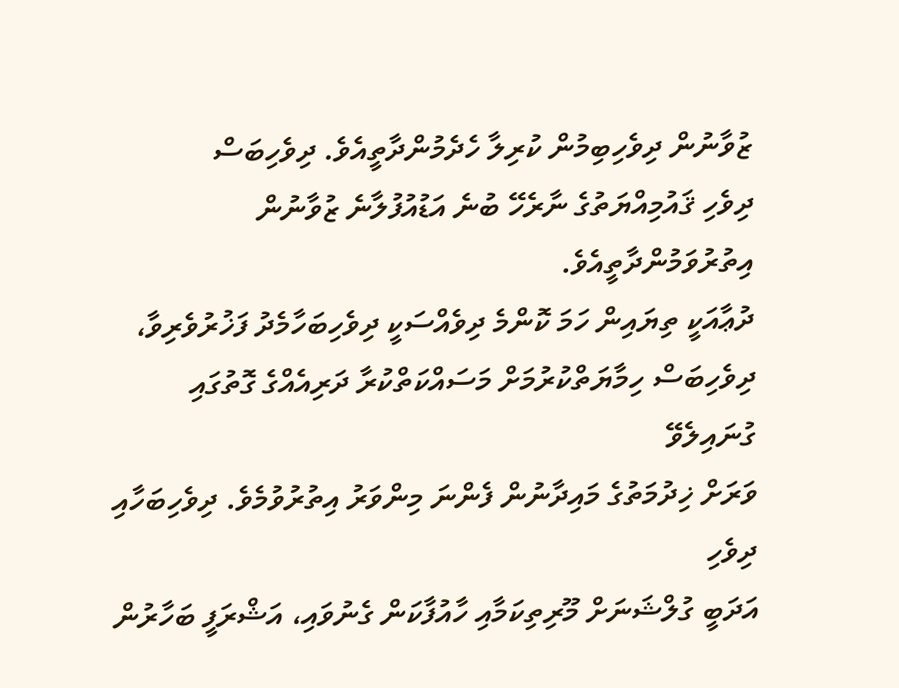ޒުވާނުން ދިވެހިބިމުން ކުރިލާ ހެދެމުންދާތީއެވެ. ދިވެހިބަސް
ދިވެހި ޤައުމިއްޔަތުގެ ނާރެހޭ ބުނެ އަޑުއުފުލާނެ ޒުވާނުން އިތުރުވަމުންދާތީއެވެ.
ދުޢާއަކީ ތިޔައިން ހަމަ ކޮންމެ ދިވެއްސަކީ ދިވެހިބަހާމެދު ފަޚުރުވެރިވާ،
ދިވެހިބަސް ހިމާޔަތްކުރުމަށް މަސައްކަތްކުރާ ދަރިއެއްގެ ގޮތުގައި ގުނައިލެވޭ
ވަރަށް ޚިދުމަތުގެ މައިދާނުން ފެންނަ މިންވަރު އިތުރުވުމެވެ. ދިވެހިބަހާއި ދިވެހި
އަދަބީ ގުލްޝަނަށް މޫރިތިކަމާއި ހާއުފާކަން ގެނުވައި، އަޝްރަފީ ބަހާރުން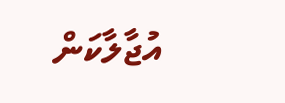އުޖާލާކަން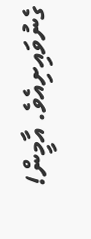ގެނުވައިށިއެވެ. އާމީން!